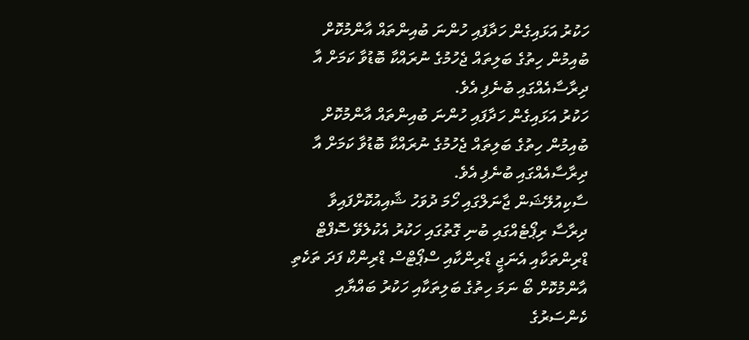ހަކުރު އަޅައިގެން ހަދާފައި ހުންނަ ބުއިންތައް އާންމުކޮށް ބުއިމުން ހިތުގެ ބަލިތައް ޖެހުމުގެ ނުރައްކާ ބޮޑުވާ ކަމަށް އާ ދިރާސާއެއްގައި ބުނެފި އެވެ.
ހަކުރު އަޅައިގެން ހަދާފައި ހުންނަ ބުއިންތައް އާންމުކޮށް ބުއިމުން ހިތުގެ ބަލިތައް ޖެހުމުގެ ނުރައްކާ ބޮޑުވާ ކަމަށް އާ ދިރާސާއެއްގައި ބުނެފި އެވެ.
ސާކިއުލޭޝަން ޖާނަލްގައި ހޯމަ ދުވަހު ޝާއިއުކޮށްފައިވާ ދިރާސާ ރިޕޯޓެއްގައި ބުނި ގޮތުގައި ހަކުރު އެކުލެވޭ ސޮފްޓް ޑްރިންތަކާއި އެނަޖީ ޑްރިންކާއި ސްޕޯޓްސް ޑްރިންކް ފަދަ ތަކެތި އާންމުކޮށް ބޯ ނަމަ ހިތުގެ ބަލިތަކާއި ހަކުރު ބައްޔާއި ކެންސަރުގެ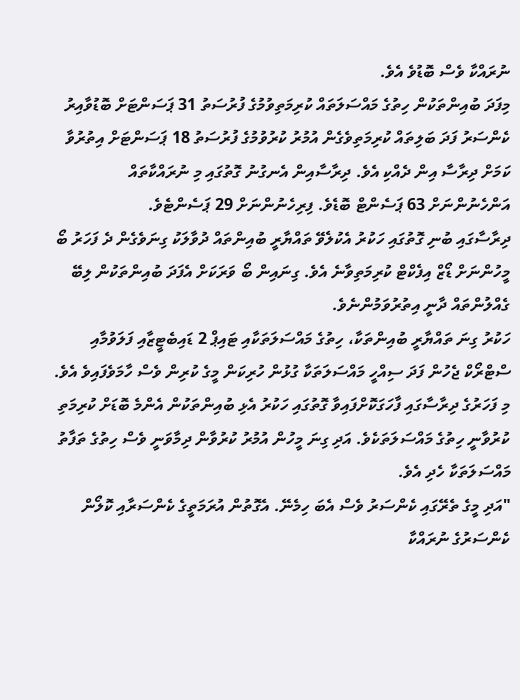ނުރައްކާ ވެސް ބޮޑުވެ އެވެ.
މިފަދަ ބުއިންތަކުން ހިތުގެ މައްސަލަތައް ކުރިމަތިވުމުގެ ފުރުސަތު 31 ޕަސަންޓަށް ބޮޑުވާއިރު ކެންސަރު ފަދަ ބަލިތައް ކުރިމަތިވެގެން އުމުރު ކުރުވުމުގެ ފުރުސަތު 18 ޕަސަންޓަށް އިތުރުވާ ކަމަށް ދިރާސާ އިން ދެއްކި އެވެ. ދިރާސާއިން އެނގުނު ގޮތުގައި މި ނުރައްކާތައް އަންހެނުންނަށް 63 ޕަސެންޓް ބޮޑެވެ. ފިރިހެނުންނަށް 29 ޕަސެންޓެވެ.
ދިރާސާގައި ބުނި ގޮތުގައި ހަކުރު އެކުލެވޭ ތައްޔާރީ ބުއިންތައް ދުވާލަކު ގިނަވެގެން ދެ ފަހަރު ބޯ މީހުންނަށް ޑޯޒް އިފެކްޓް ކުރިމަތިވާނެ އެވެ. ގިނައިން ބޯ ވަރަކަށް އެފަދަ ބުއިންތަކުން ލިބޭ ގެއްލުންތައް ދާނީ އިތުރުވަމުންނެވެ.
ހަކުރު ގިނަ ތައްޔާރީ ބުއިންތަކާ، ހިތުގެ މައްސަލަތަކާއި ޓައިޕް 2 ޑައިބެޓީޒާއި ފަލަވުމާއި ސްޓްރޯކް ޖެހުން ފަދަ ސިއްހީ މައްސަލަތަކާ ގުޅުން ހުރިކަން މީގެ ކުރިން ވެސް ހާމަވެފައިވެ އެވެ.
މި ފަހަރުގެ ދިރާސާގައި ފާހަގަކޮށްފައިވާ ގޮތުގައި ހަކުރު އެޅި ބުއިންތަކުން އެންމެ ބޮޑަށް ކުރިމަތި ކުރުވާނީ ހިތުގެ މައްސަލަތަކެވެ. އަދި ގިނަ މީހުން އުމުރު ކުރުވާން ދިމާވަނީ ވެސް ހިތުގެ ތަފާތު މައްސަލަތަކާ ހެދި އެވެ.
"އަދި މީގެ ތެރޭގައި ކެންސަރު ވެސް އެބަ ހިމެނޭ. އެގޮތުން އުރަމަތީގެ ކެންސަރާއި ކޮލޯން ކެންސަރުގެ ނުރައްކާ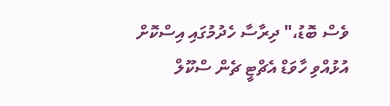ވެސް ބޮޑު،" ދިރާސާ ހެދުމުގައި އިސްކޮށް އުޅުއްވި ހާވަޑް އެޗްޓީ ޗެން ސްކޫލް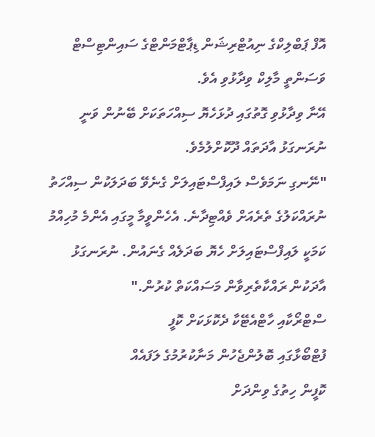އޮފް ޕަބްލިކްގެ ނިއުޓްރިޝަން ޑިޕާޓްމަންޓްގެ ސައިންޓިސްޓް ވަސަންތީ މާލިކް ވިދާޅުވި އެވެ.
އޭނާ ވިދާޅުވި ގޮތުގައި ދުޅަހެޔޮ ސިއްހަތަކަށް ބޭނުން ވަނީ ނުރަނގަޅު އާދަތައް ދޫކޮށްލުމެވެ.
"ނޭނގި ނަމަވެސް ލައިފްސްޓައިލަށް ގެނެވޭ ބަދަލަކުން ސިއްހަތު ނުރައްކަލުގެ ތެރެއަށް ވެއްޓިދާނެ. އެހެންވީމާ މީގައި އެންމެ މުހިއްމު ކަމަކީ ލައިފްސްޓައިލަށް ހެޔޮ ބަދަލެއް ގެނައުން. ނުރަނގަޅު އާދަކުން ރައްކާތެރިވާން މަސައްކަތް ކުރުން."
ސްޓްރޯކާއި ހާޓްއެޓޭކާ ދެކޮޅަކަށް ކޮފީ
ފުޓްބޯޅާގައި ބޮލުންޖެހުން މަނާކުރުމުގެ ލަފައެއް
ކޮފީން ހިތުގެ ވިންދަށް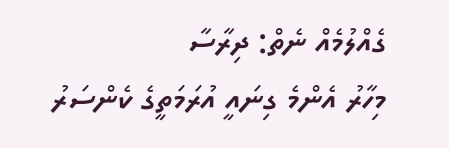ގެއްލުމެއް ނެތް: ދިރާސާ
މިހާރު އެންމެ ގިނައީ އުރަމަތީގެ ކެންސަރު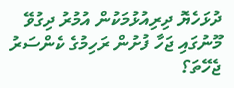ދުޅަހެޔޮ ދިރިއުޅުމަކުން އުމުރު ދިގުވޭ
މޫނުގައި ޖަހާ ފުށުން ރަހިމުގެ ކެންސަރު ޖެހޭތަ؟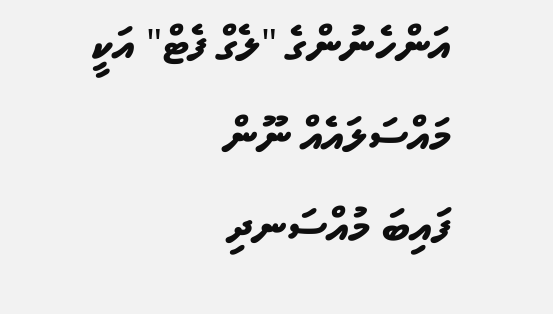އަންހެނުންގެ "ލެގް ފެޓް" އަކީ މައްސަލައެއް ނޫން
ފައިބަ މުއްސަނދި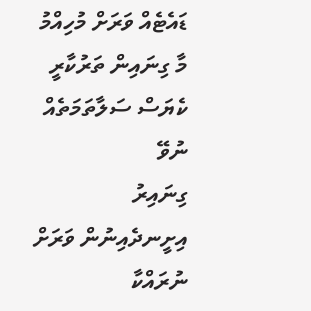ޑައެޓެއް ވަރަށް މުހިއްމު
މާ ގިނައިން ތަރުކާރީ ކެޔަސް ސަލާތަމަތެއް ނުވޭ
ގިނައިރު އިށީނދެއިނުން ވަރަށް ނުރައްކާ